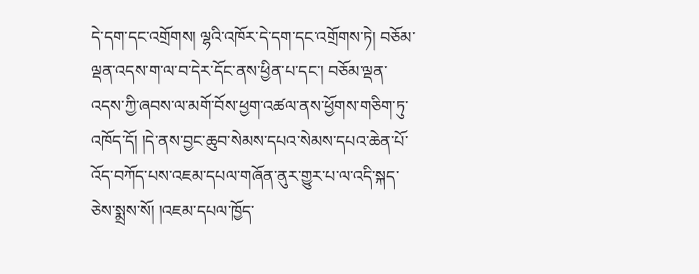དེ་དག་དང་འགྲོགས། ལྷའི་འཁོར་དེ་དག་དང་འགྲོགས་ཏེ། བཅོམ་ལྡན་འདས་ག་ལ་བ་དེར་དོང་ནས་ཕྱིན་པ་དང་། བཅོམ་ལྡན་འདས་ཀྱི་ཞབས་ལ་མགོ་བོས་ཕྱག་འཚལ་ནས་ཕྱོགས་གཅིག་ཏུ་འཁོད་དོ། །དེ་ནས་བྱང་ཆུབ་སེམས་དཔའ་སེམས་དཔའ་ཆེན་པོ་འོད་བཀོད་པས་འཇམ་དཔལ་གཞོན་ནུར་གྱུར་པ་ལ་འདི་སྐད་ཅེས་སྨྲས་སོ། །འཇམ་དཔལ་ཁྱོད་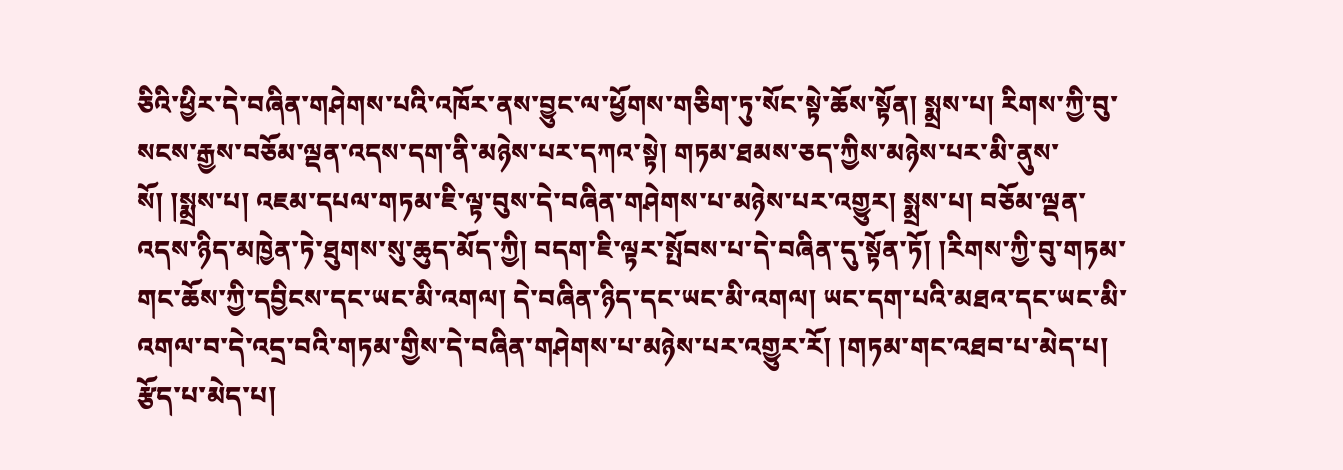ཅིའི་ཕྱིར་དེ་བཞིན་གཤེགས་པའི་འཁོར་ནས་བྱུང་ལ་ཕྱོགས་གཅིག་ཏུ་སོང་སྟེ་ཆོས་སྟོན། སྨྲས་པ། རིགས་ཀྱི་བུ་སངས་རྒྱས་བཅོམ་ལྡན་འདས་དག་ནི་མཉེས་པར་དཀའ་སྟེ། གཏམ་ཐམས་ཅད་ཀྱིས་མཉེས་པར་མི་ནུས་སོ། །སྨྲས་པ། འཇམ་དཔལ་གཏམ་ཇི་ལྟ་བུས་དེ་བཞིན་གཤེགས་པ་མཉེས་པར་འགྱུར། སྨྲས་པ། བཅོམ་ལྡན་འདས་ཉིད་མཁྱེན་ཏེ་ཐུགས་སུ་ཆུད་མོད་ཀྱི། བདག་ཇི་ལྟར་སྤོབས་པ་དེ་བཞིན་དུ་སྟོན་ཏོ། །རིགས་ཀྱི་བུ་གཏམ་གང་ཆོས་ཀྱི་དབྱིངས་དང་ཡང་མི་འགལ། དེ་བཞིན་ཉིད་དང་ཡང་མི་འགལ། ཡང་དག་པའི་མཐའ་དང་ཡང་མི་འགལ་བ་དེ་འདྲ་བའི་གཏམ་གྱིས་དེ་བཞིན་གཤེགས་པ་མཉེས་པར་འགྱུར་རོ། །གཏམ་གང་འཐབ་པ་མེད་པ། རྩོད་པ་མེད་པ།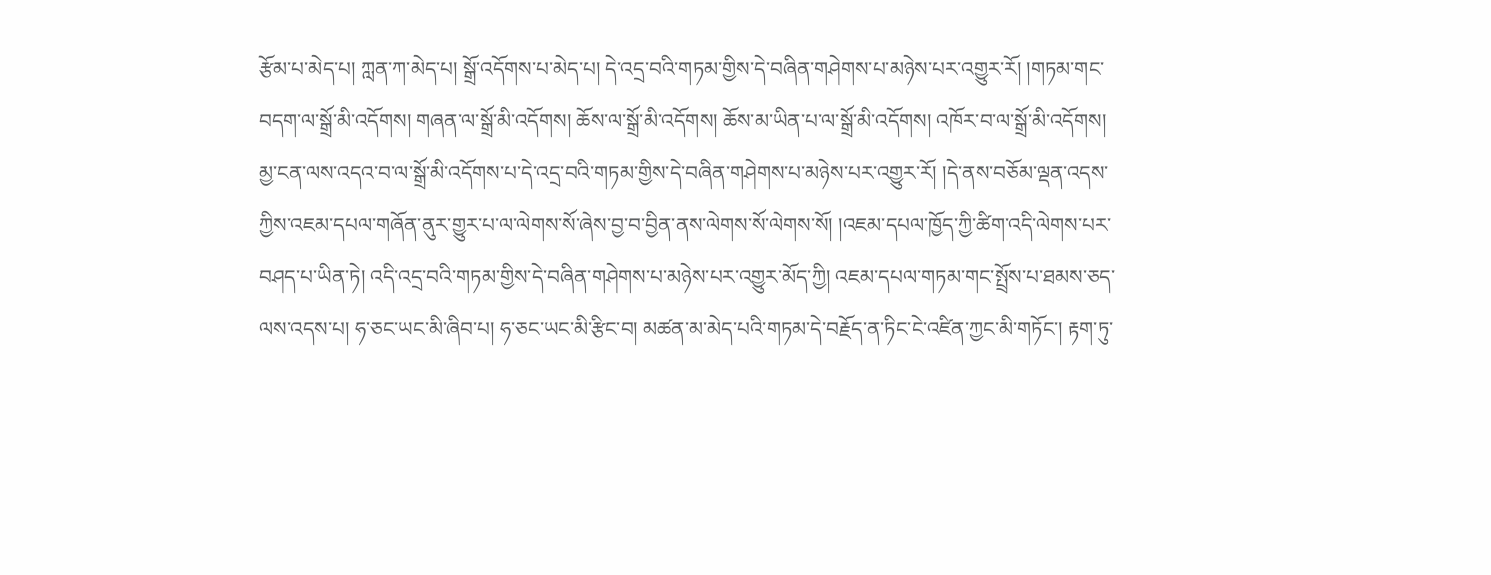རྩོམ་པ་མེད་པ། ཀླན་ཀ་མེད་པ། སྒྲོ་འདོགས་པ་མེད་པ། དེ་འདྲ་བའི་གཏམ་གྱིས་དེ་བཞིན་གཤེགས་པ་མཉེས་པར་འགྱུར་རོ། །གཏམ་གང་བདག་ལ་སྒྲོ་མི་འདོགས། གཞན་ལ་སྒྲོ་མི་འདོགས། ཆོས་ལ་སྒྲོ་མི་འདོགས། ཆོས་མ་ཡིན་པ་ལ་སྒྲོ་མི་འདོགས། འཁོར་བ་ལ་སྒྲོ་མི་འདོགས། མྱ་ངན་ལས་འདའ་བ་ལ་སྒྲོ་མི་འདོགས་པ་དེ་འདྲ་བའི་གཏམ་གྱིས་དེ་བཞིན་གཤེགས་པ་མཉེས་པར་འགྱུར་རོ། །དེ་ནས་བཅོམ་ལྡན་འདས་ཀྱིས་འཇམ་དཔལ་གཞོན་ནུར་གྱུར་པ་ལ་ལེགས་སོ་ཞེས་བྱ་བ་བྱིན་ནས་ལེགས་སོ་ལེགས་སོ། །འཇམ་དཔལ་ཁྱོད་ཀྱི་ཚིག་འདི་ལེགས་པར་བཤད་པ་ཡིན་ཏེ། འདི་འདྲ་བའི་གཏམ་གྱིས་དེ་བཞིན་གཤེགས་པ་མཉེས་པར་འགྱུར་མོད་ཀྱི། འཇམ་དཔལ་གཏམ་གང་སྤྲོས་པ་ཐམས་ཅད་ལས་འདས་པ། ཧ་ཅང་ཡང་མི་ཞིབ་པ། ཧ་ཅང་ཡང་མི་རྩིང་བ། མཚན་མ་མེད་པའི་གཏམ་དེ་བརྗོད་ན་ཏིང་ངེ་འཛིན་ཀྱང་མི་གཏོང་། རྟག་ཏུ་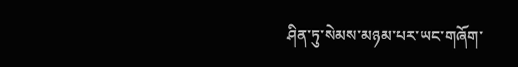ཤིན་ཏུ་སེམས་མཉམ་པར་ཡང་གཞོག་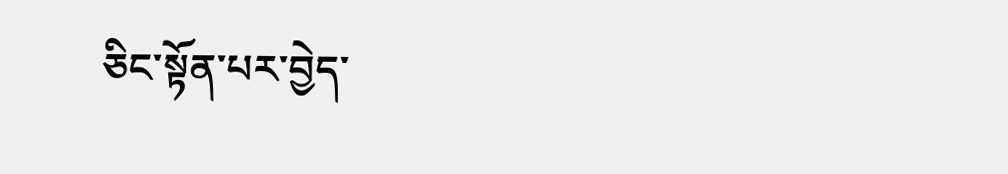ཅིང་སྟོན་པར་བྱེད་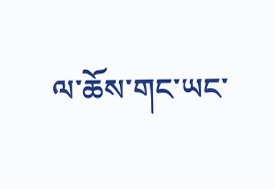ལ་ཆོས་གང་ཡང་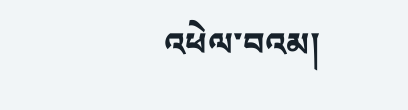འཕེལ་བའམ།